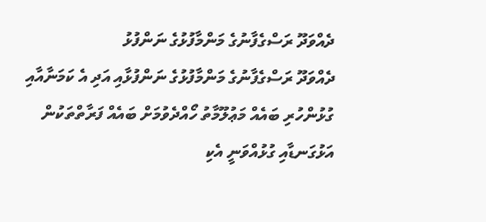ދެއްވަދޫ ރަސްގެފާނުގެ މަންމާފުޅުގެ ނަންފުޅު
ދެއްވަދޫ ރަސްގެފާނުގެ މަންމާފުޅުގެ ނަންފުޅާއި އަދި އެ ކަމަނާއާއި ގުޅުންހުރި ބައެއް މަޢުލޫމާތު ހޯއްދެވުމަށް ބައެއް ފަރާތްތަކުން އަޅުގަނޑާއި ގުޅުއްވަނީ އެކި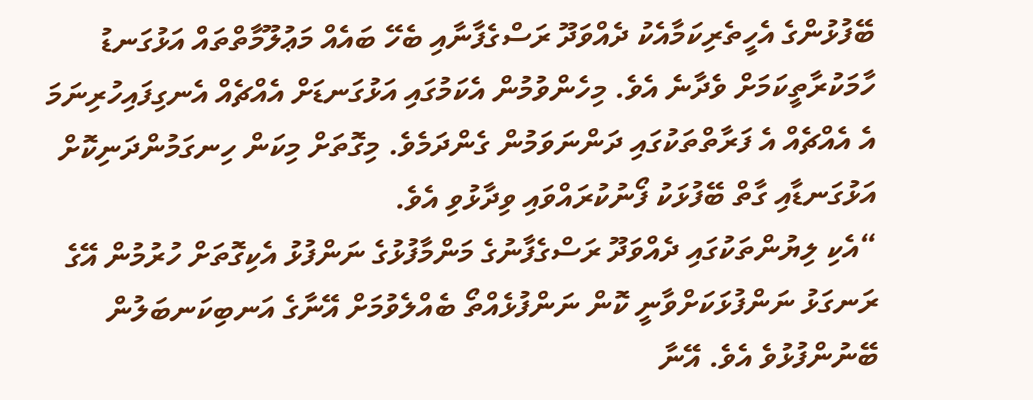ބޭފުޅުންގެ އެހީތެރިކަމާއެކު ދެއްވަދޫ ރަސްގެފާނާއި ބެހޭ ބައެއް މަޢުލޫމާތްތައް އަޅުގަނޑު ހާމަކުރާތީކަމަށް ވެދާނެ އެވެ. މިހެންވުމުން އެކަމުގައި އަޅުގަނޑަށް އެއްޗެއް އެނގިފައިހުރިނަމަ އެ އެއްޗެއް އެ ފަރާތްތަކުގައި ދަންނަވަމުން ގެންދަމެވެ. މިގޮތަށް މިކަން ހިނގަމުންދަނިކޮށް އަޅުގަނޑާއި ގާތް ބޭފުޅަކު ފޯނުކުރައްވައި ވިދާޅުވި އެވެ.
“އެކި ލިޔުންތަކުގައި ދެއްވަދޫ ރަސްގެފާނުގެ މަންމާފުޅުގެ ނަންފުޅު އެކިގޮތަށް ހުރުމުން އޭގެ ރަނގަޅު ނަންފުޅަކަށްވާނީ ކޮން ނަންފުޅެއްތޯ ބެއްލެވުމަށް އޭނާގެ އަނބިކަނބަލުން ބޭނުންފުޅުވެ އެވެ. އޭނާ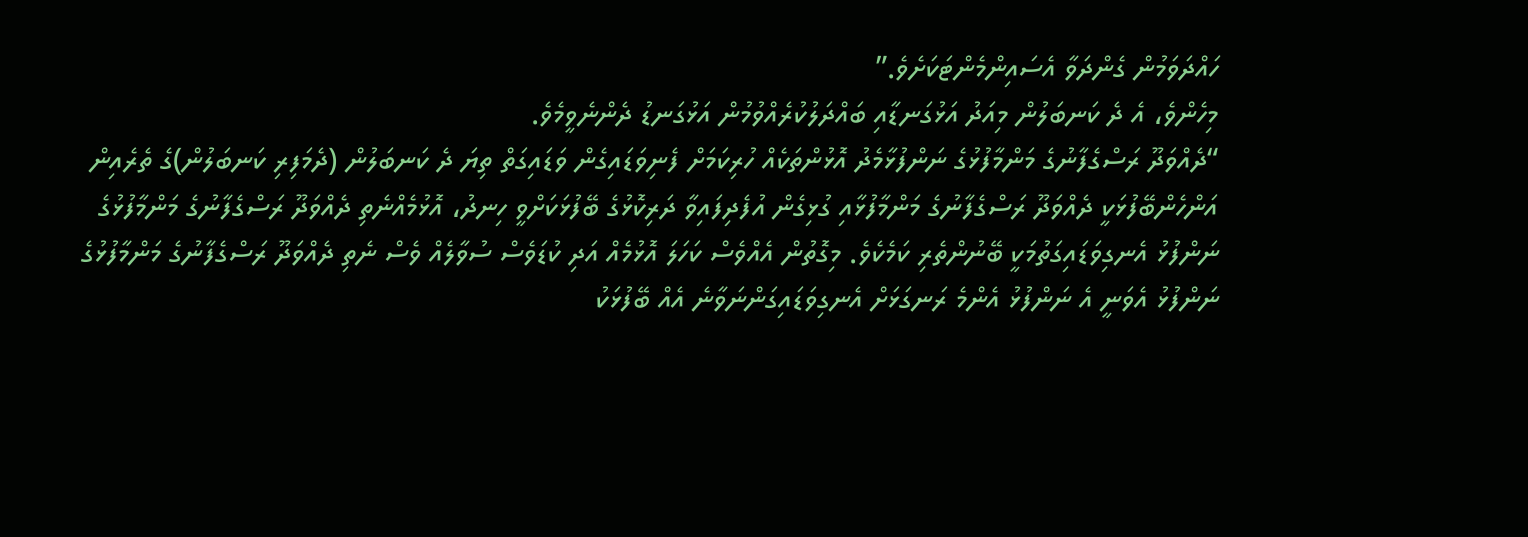ހައްދަވަމުން ގެންދަވާ އެސައިންމެންޓަކަށެވެ.”
މިހެންވެ، އެ ދެ ކަނބަލުން މިއަދު އަޅުގަނޑާއި ބައްދަލުކުރެއްވުމުން އަޅުގަނޑު ދެންނެވީމެވެ.
“ދެއްވަދޫ ރަސްގެފާނުގެ މަންމާފުޅުގެ ނަންފުޅާމެދު އޮޅުންތަކެއް ހުރިކަމަށް ފެނިވަޑައިގެން ވަޑައިގަތް ތިޔަ ދެ ކަނބަލުން (ދެމަފިރި ކަނބަލުން)ގެ ތެރެއިން އަންހެންބޭފުޅަކީ ދެއްވަދޫ ރަސްގެފާނުގެ މަންމާފުޅާއި ގުޅިގެން އުފެދިފައިވާ ދަރިކޮޅުގެ ބޭފުޅަކަށްވީ ހިނދު، އޮޅުމެއްނެތި ދެއްވަދޫ ރަސްގެފާނުގެ މަންމާފުޅުގެ ނަންފުޅު އެނގިވަޑައިގަތުމަކީ ބޭނުންތެރި ކަމެކެވެ. މިގޮތުން އެއްވެސް ކަހަލަ އޮޅުމެއް އަދި ކުޑަވެސް ސުވާލެއް ވެސް ނެތި ދެއްވަދޫ ރަސްގެފާނުގެ މަންމާފުޅުގެ ނަންފުޅު އެވަނީ އެ ނަންފުޅު އެންމެ ރަނގަޅަށް އެނގިވަޑައިގަންނަވާނެ އެއް ބޭފުޅަކު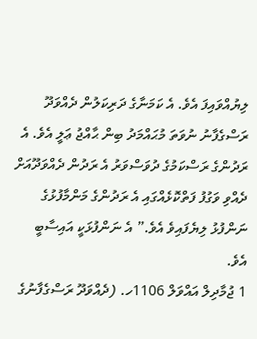ލިޔުއްވައިފަ އެވެ. އެ ކަމަނާގެ ދަރިކަލުން ދެއްވަދޫ ރަސްގެފާނު ނުވަތަ މުޙައްމަދު ބިން ޙާއްޖު ޢަލީ އެވެ. އެ ރަދުންގެ ރަސްކަމުގެ ދުވަސްވަރު އެ ރަދުން ދެއްވަދޫއަށް ދެއްވި ވަގުފު ފަތްކޮޅެއްގައި އެ ރަދުންގެ މަންމާފުޅުގެ ނަންފުޅު ލިޔެފައިވެ އެވެ.” އެ ނަންފުޅަކީ އައިސާބީ އެވެ.
1 ޖުމާދިލް އައްވަލް 1106ހ. (ދެއްވަދޫ ރަސްގެފާނުގެ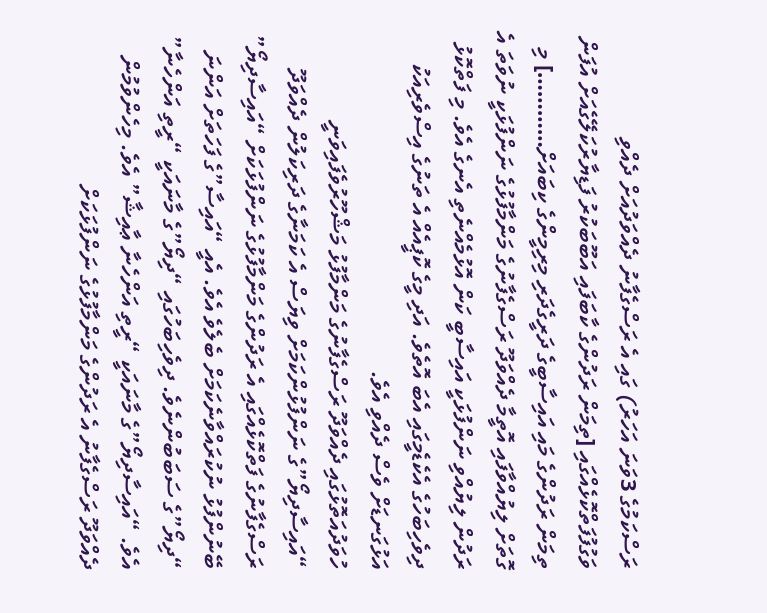ރަސްކަމުގެ 3ވަނަ އަހަރު) ގައި އެ ރަސްގެފާނު ދެއްވަދުއަށް ދެއްވި ވަގުފުފަތްކޮޅެއްގައި [ތިމަން ރަދުންގެ ކާބަފައި އަބޫބަކުރު ފަޑިޔާރުކަލޭގެއަށް އުފަން ތިމަން ރަދުންގެ މައި އައިސާބީގެ ދަރީގެދަރި މިރިމީންގެ ކިބައަށް…………] މި ގޮތަށް ލިޔުއްވާފައި އޮތީމާ ދެއްވަދޫ ރަސްގެފާނުގެ މަންމާފުޅުގެ ނަންފުޅަކީ ނުވަތަ އެ ރަދުން ލިޔުއްވި ނަންފުޅަކީ އައިސާބީ ކަން އޮޅުމެއްނެތި އެނގެ އެވެ. މި ފަތްކޮޅު ދިވެހިބަހުގެ އެކެޑެމީގައި އެބަ އޮތެވެ. އަދި މީގެ ކޮޕީއެއް އެ ތަނުގެ އިސްވެރިއަކު އަޅުގަނޑަށް ވެސް ދެއްވި އެވެ.
ހުވަދުއަތޮޅުގައި ދެއްވަދޫ ރަސްގެފާނުގެ މަންމާފުޅު މަޝްހޫރުވެފައިވަނީ “އައިސާދިޔޯ”ގެ ނަންފުޅުންކަމަށް ވިޔަސް އެ ކަމަނާގެ ދަރިކަލުން ދެއްވަދޫ ރަސްގެފާނުގެ ފަތްކޮޅެއްގައި އެ ރަދުންގެ މަންމާފުޅުގެ ނަންފުޅަކަށް “އައިސާދިޔޯ” ބޭނުންފުޅު ނުކުރައްވާނެކަމަށް ބެލެވެ އެވެ. އެއީ “އައިސާ”ގެ ފަހަތަށް އަންނަ “ދިޔޯ”ގެ ސަބަބުންނެވެ. ދިވެހިބަހުގައި “ދިޔޯ”ގެ މާނައަކީ “ރީތި އަންހެނާ” އެވެ. “އައިސާދިޔޯ”ގެ މާނައަކީ “ރީތި އަންހެނާ ޢާއިޝާ” އެވެ. މިހެންވުމުން ދެއްވަދޫ ރަސްގެފާނު އެ ރަދުންގެ މަންމާފުޅުގެ ނަންފުޅަކަށް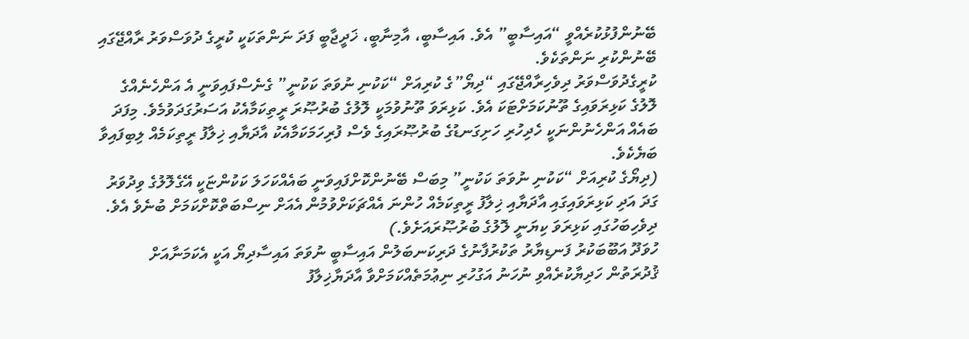ބޭނުންފުޅުކުރެއްވީ “އައިސާބީ” އެވެ. އައިސާބީ، އާމިނާބީ، ޚަދީޖާބީ ފަދަ ނަންތަކަކީ ކުރީގެ ދުވަސްވަރު ރާއްޖޭގައި ބޭނުންކުރި ނަންތަކެވެ.
ކުރީގެދުވަސްވަރު ދިވެހިރާއްޖޭގައި “ދިޔޯ”ގެ ކުރިއަށް “ކަކުނި ނުވަތަ ކަކުނީ” ގެނެސްފައިވަނީ އެ އަންހެނެއްގެ ލޮލުގެ ކަޅިރަވައިގެ ތޫނުކަމަށްޓަކަ އެވެ. ކަޅިރަވަ ތޫނުވުމަކީ ލޮލުގެ ބުރުޞޫރަ ރީތިކަމާއެކު އަސަރުގަދަވުމެވެ. މިފަދަ ބައެއް އަންހެނުންނަކީ ހެދިހުރި ހަށިގަނޑުގެ ބުރުޞޫރައިގެ ވެސް ފުރިހަމަކަމާއެކު އާދަޔާއި ޚިލާފު ރީތިކަމެއް ލިބިފައިވާ ބަޔެކެވެ.
(ދިޔޯގެ ކުރިއަށް “ކަކުނި ނުވަތަ ކަކުނީ” މިބަސް ބޭނުންކޮށްފައިވަނީ ބައެއްކަހަލަ ކަކުންޏަކީ އޭގެލޮލުގެ ވިދުވަރު ގަދަ އަދި ކަޅިރަވައިގައި އާދަޔާއި ޚިލާފު ރީތިކަމެއް ހުންނަ އެއްޗަކަށްވުމުން އެއަށް ނިސްބަތްކޮށްކަމަށް ބުނެވެ އެވެ. ދިވެހިބަހުގައި ކަޅިރަވަ ކިޔަނީ ލޮލުގެ ބުރުޞޫރައަށެވެ.)
ހުވަދޫ އަބޫބަކުރު ފަނޑިޔާރު ތަކުރުފާނުގެ ދަރިކަނބަލުން އައިސާބީ ނުވަތަ އައިސާދިޔޯ އަކީ އެކަމަނާއަށް ޤުދުރަތުން ހަދިޔާކުރެއްވި ނުހަނު އަގުހުރި ނިޢުމަތެއްކަމަށްވާ އާދަޔާޚިލާފު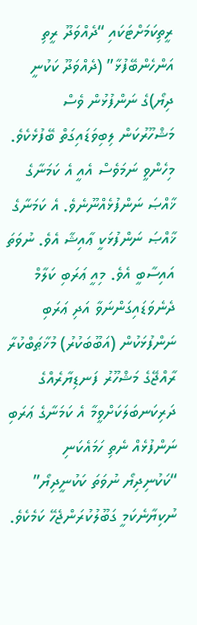ރީތިކަމަށްޓަކައި “ދެއްވަދޫ ރީތި އަންހެންބޭފުޅާ” (ދެއްވަދޫ ކަކުނީ ދިޔޯ)ގެ ނަންފުޅުން ވެސް މަޝްހޫރުކަން ލިބިވަޑައިގަތް ބޭފުޅެކެވެ. މިހެންވީ ނަމަވެސް އެއީ އެ ކަމަނާގެ ޚާއްޞަ ނަންފުޅެއްނޫނެވެ. އެ ކަމަނާގެ ޚާއްޞަ ނަންފުޅަކީ ޢާއިޝާ އެވެ. ނުވަތަ އައިސާބީ އެވެ. މިއީ ޢަރަބި ކަލާމް ދެނެވަޑައިގަންނަވާ އަދި ޢަރަބި ނަންފުޅަކުން (އަބޫބަކުރު) މުޚާޠަބްކުރާ ރާއްޖޭގެ މަޝްހޫރު ފަނޑިޔާރެއްގެ ދަރިކަނބަލަކަށްވީމާ އެ ކަމަނާގެ ޢަރަބި ނަންފުޅެއް ނެތި ހަމައެކަނި “ކަކުނިދިޔޯ ނުވަތަ ކަކުނީދިޔޯ” ނުކިޔާނެކަމީ ގަބޫލުކުރަންޖެހޭ ކަމެކެވެ.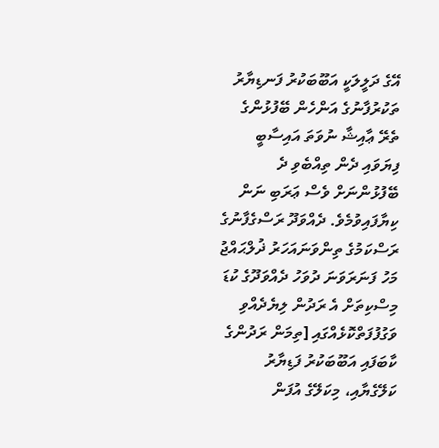އޭގެ ދަލީލަކީ އަބޫބަކުރު ފަނޑިޔާރު ތަކުރުފާނުގެ އަންހެން ބޭފުޅުންގެ ތެރޭ ޢާއިޝާ ނުވަތަ އައިސާބީ ފިޔަވައި ދެން ތިއްބެވި ދެ ބޭފުޅުންނަށް ވެސް ޢަރަބި ނަން ކިޔާފައިވުމެވެ. ދެއްވަދޫ ރަސްގެފާނުގެ ރަސްކަމުގެ ތިންވަނައަހަރު ޛުލްޙައްޖު މަހު ފަނަރަވަނަ ދުވަހު ދެއްވަދޫގެ ކުޑަ މިސްކިތަށް އެ ރަދުން ލިޔެދެއްވި ވަގުފުފަތްކޮޅެއްގައި [ތިމަން ރަދުންގެ ކާބަފައި އަބޫބަކުރު ފަޑިޔާރު ކަލޭގެޔާއި، މިކަލޭގެ އުފަން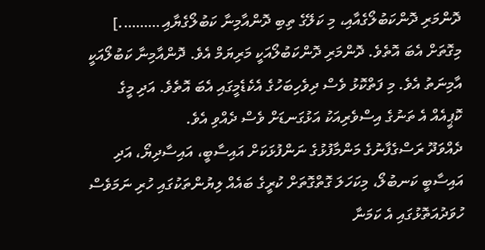ދޮންމަރި ދޮންކަބުލޯގެއާއި، މި ކަލޭގެ ތިބި ދޮންއާމިނާ ކަބުލޯގެޔާއި ……….] މިގޮތަށް އެބަ އޮތެވެ. ދޮންމަރި ދޮންކަބުލޯއަކީ މަރިޔަމް އެވެ. ދޮންއާމިނާ ކަބުލޯއަކީ އާމިނަތު އެވެ. މި ފަތްކޮޅު ވެސް ދިވެހިބަހުގެ އެކެޑެމީގައި އެބަ އޮތެވެ. އަދި މީގެ ކޮޕީއެއް އެ ތަނުގެ އިސްވެރިއަކު އަޅުގަނޑަށް ވެސް ދެއްވި އެވެ.
ދެއްވަދޫ ރަސްގެފާނުގެ މަންމާފުޅުގެ ނަންފުޅަކަށް އައިސާބީ، އައިސާދިޔޯ، އަދި އައިސާބީ ކަނބުލޯ، މިކަހަލަ ގޮތްގޮތަށް ކުރީގެ ބައެއް ލިޔުންތަކުގައި ހުރި ނަމަވެސް ހުވަދުއަތޮޅުގައި އެ ކަމަނާ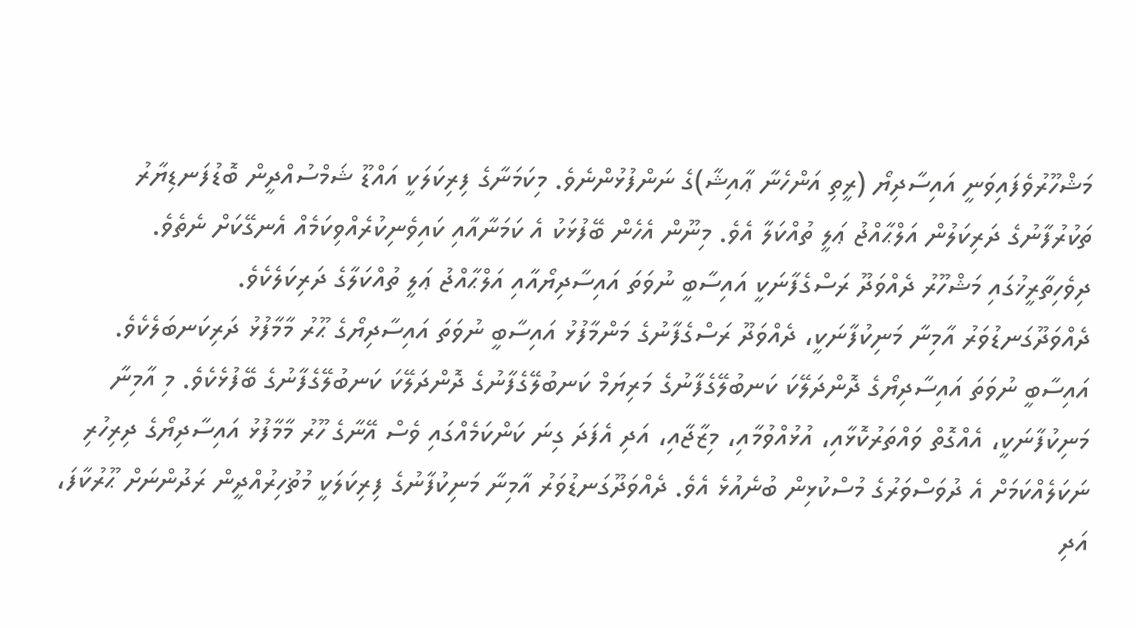މަޝްހޫރުވެފައިވަނީ އައިސާދިޔޯ (ރީތި އަންހެނާ ޢާއިޝާ)ގެ ނަންފުޅުންނެވެ. މިކަމަނާގެ ފިރިކަލަކީ އައްޑޫ ޝަމްސުއްދީން ބޮޑުފަނޑިޔާރު ތަކުރުފާނުގެ ދަރިކަލުން އަލްޙާއްޖު ޢަލީ ތުއްކަލާ އެވެ. މިނޫން އެހެން ބޭފުޅަކު އެ ކަމަނާއާއި ކައިވެނިކުރެއްވިކަމެއް އެނގޭކަށް ނެތެވެ. ދިވެހިތާރީޚުގައި މަޝްހޫރު ދެއްވަދޫ ރަސްގެފާނަކީ އައިސާބީ ނުވަތަ އައިސާދިޔޯއާއި އަލްޙާއްޖު ޢަލީ ތުއްކަލާގެ ދަރިކަލެކެވެ.
ދެއްވަދޫގަނޑުވަރު އާމިނާ މަނިކުފާނަކީ، ދެއްވަދޫ ރަސްގެފާނުގެ މަންމާފުޅު އައިސާބީ ނުވަތަ އައިސާދިޔޯގެ ޙޫރު މާމާފުޅު ދަރިކަނބަލެކެވެ. އައިސާބީ ނުވަތަ އައިސާދިޔޯގެ ދޮންދަލޭކަ ކަނބުލޭގެފާނުގެ މަރިޔަމް ކަނބުލޭގެފާނުގެ ދޮންދަލޭކަ ކަނބުލޭގެފާނުގެ ބޭފުޅެކެވެ. މި އާމިނާ މަނިކުފާނަކީ، އެއްގޮތް ވައްތަރުކޮޅާއި، އުޅުއްވުމާއި، މިޒާޖާއި، އަދި އެފަދަ ގިނަ ކަންކަމެއްގައި ވެސް އޭނާގެ ހޫރު މާމާފުޅު އައިސާދިޔޯގެ ދިރިހުރި ނަކަލެއްކަމަށް އެ ދުވަސްވަރުގެ މުސްކުޅިން ބުނެއުޅެ އެވެ. ދެއްވަދޫގަނޑުވަރު އާމިނާ މަނިކުފާނުގެ ފިރިކަލަކީ މުޡުހިރުއްދީން ރަދުންނަށް ޙޫރުކާފަ، އަދި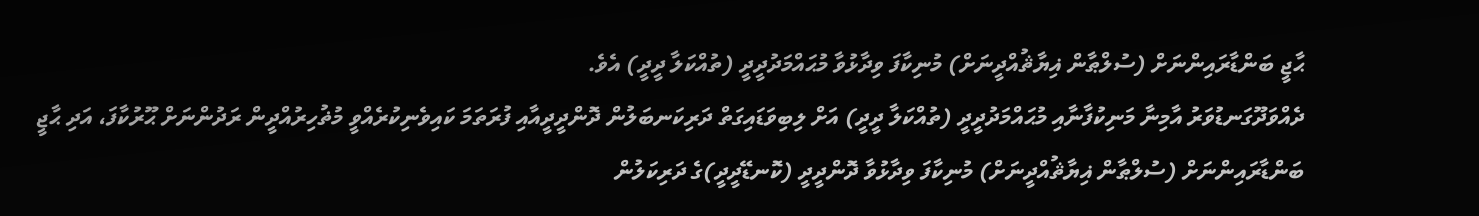ޙާޖީ ބަންޑާރައިންނަށް (ސުލްޠާން ޣިޔާޘުއްދީނަށް) މުނިކާފަ ވިދާޅުވާ މުޙައްމަދުދީދީ (ތުއްކަލާ ދީދީ) އެވެ.
ދެއްވަދޫގަނޑުވަރު އާމިނާ މަނިކުފާނާއި މުޙައްމަދުދީދީ (ތުއްކަލާ ދީދީ) އަށް ލިބިވަޑައިގަތް ދަރިކަނބަލުން ދޮންދީދީއާއި ފުރަތަމަ ކައިވެނިކުރެއްވީ މުޡުހިރުއްދީން ރަދުންނަށް ޙޫރުކާފަ، އަދި ޙާޖީ ބަންޑާރައިންނަށް (ސުލްޠާން ޣިޔާޘުއްދީނަށް) މުނިކާފަ ވިދާޅުވާ ދޮންދީދީ (ކޮނޑޭދީދީ)ގެ ދަރިކަލުން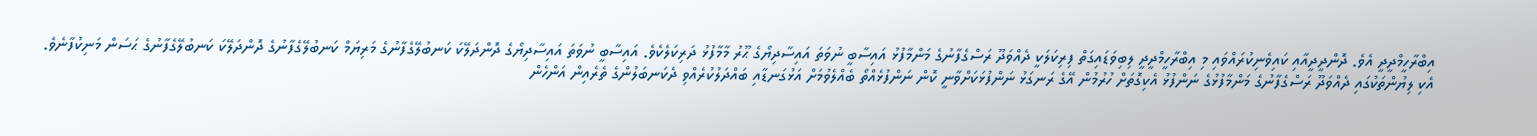އިބްރާހީމްދީދީ އެވެ. ދޮންދީދީއާއި ކައިވެނިކުރައްވައި މި އިބްރާހީމްދީދީ ލިބިވަޑައިގަތް ފިރިކަލަކީ ދެއްވަދޫ ރަސްގެފާނުގެ މަންމާފުޅު އައިސާބީ ނުވަތަ އައިސާދިޔޯގެ ޙޫރު މާމާފުޅު ދަރިކަލެކެވެ. އައިސާބީ ނުވަތަ އައިސާދިޔޯގެ ދޮންދަލޭކަ ކަނބުލޭގެފާނުގެ މަރިޔަމް ކަނބުލޭގެފާނުގެ ދޮންދަލޭކަ ކަނބުލޭގެފާނުގެ ޙަސަން މަނިކުފާނެވެ.
އެކި ލިޔުންތަކުގައި ދެއްވަދޫ ރަސްގެފާނުގެ މަންމާފުޅުގެ ނަންފުޅު އެކިގޮތަށް ހުރުމުން އޭގެ ރަނގަޅު ނަންފުޅަކަށްވާނީ ކޮން ނަންފުޅެއްތޯ ބެއްލެވުމަށް އަޅުގަނޑާއި ބައްދަލުކުރެއްވި ދެކަނބަލުންގެ ތެރެއިން އަންހެން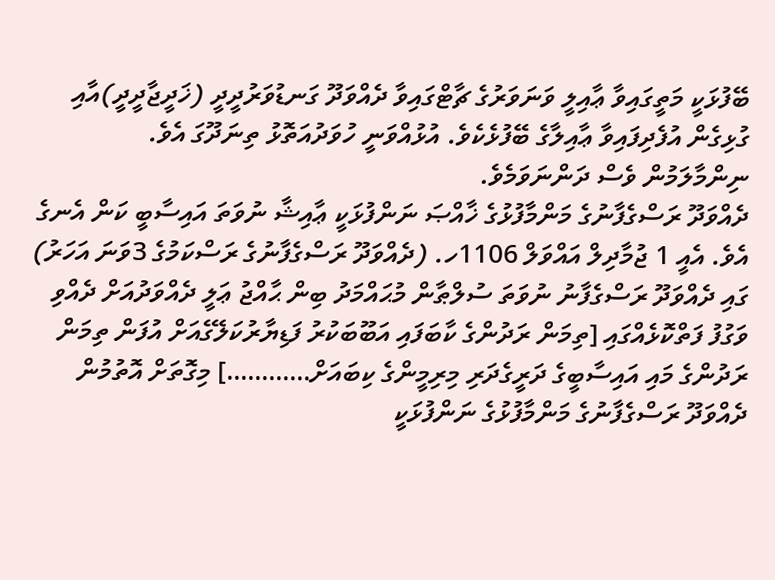ބޭފުޅަކީ މަތީގައިވާ ޢާއިލީ ވަނަވަރުގެ ޗާޓްގައިވާ ދެއްވަދޫ ގަނޑުވަރުދީދީ (ޚަދީޖާދީދީ)އާއި ގުޅިގެން އުފެދިފައިވާ ޢާއިލާގެ ބޭފުޅެކެވެ. އުޅުއްވަނީ ހުވަދުއަތޮޅު ތިނަދޫގަ އެވެ.
ނިންމާލަމުން ވެސް ދަންނަވަމެވެ.
ދެއްވަދޫ ރަސްގެފާނުގެ މަންމާފުޅުގެ ޚާއްޞަ ނަންފުޅަކީ ޢާއިޝާ ނުވަތަ އައިސާބީ ކަން އެނގެ އެވެ. އެއީ 1 ޖުމާދިލް އައްވަލް 1106ހ. (ދެއްވަދޫ ރަސްގެފާނުގެ ރަސްކަމުގެ 3ވަނަ އަހަރު) ގައި ދެއްވަދޫ ރަސްގެފާނު ނުވަތަ ސުލްޠާން މުޙައްމަދު ބިން ޙާއްޖު ޢަލީ ދެއްވަދުއަށް ދެއްވި ވަގުފު ފަތްކޮޅެއްގައި [ތިމަން ރަދުންގެ ކާބަފައި އަބޫބަކުރު ފަޑިޔާރުކަލޭގެއަށް އުފަން ތިމަން ރަދުންގެ މައި އައިސާބީގެ ދަރީގެދަރި މިރިމީންގެ ކިބައަށް…………] މިގޮތަށް އޮތުމުން ދެއްވަދޫ ރަސްގެފާނުގެ މަންމާފުޅުގެ ނަންފުޅަކީ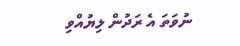ނުވަތަ އެ ރަދުން ލިޔުއްވި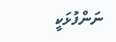ނަންފުޅަކީ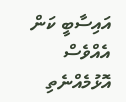އައިސާބީ ކަން އެއްވެސް އޮޅުމެއްނެތި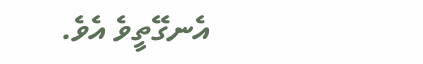އެނގޭތީވެ އެވެ.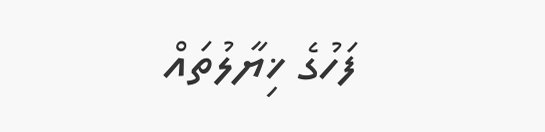ފަހުގެ ޚިޔާލުތައް